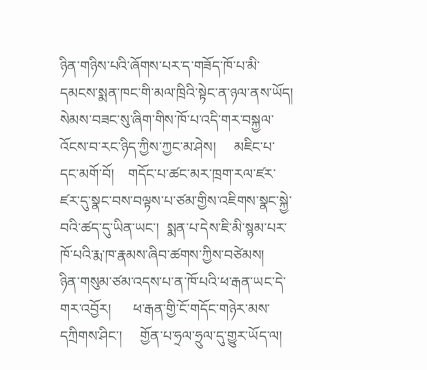ཉིན་གཉིས་པའི་ཞོགས་པར་ད་གཟོད་ཁོ་པ་མི་དམངས་སྨན་ཁང་གི་མལ་ཁྲིའི་སྟེང་ན་ཉལ་ནས་ཡོད།     སེམས་བཟང་སུ་ཞིག་གིས་ཁོ་པ་འདི་གར་བསྐྱལ་འོངས་བ་རང་ཉིད་ཀྱིས་ཀྱང་མ་ཤེས།     མཇིང་པ་དང་མགོ་བོ།    གདོང་པ་ཚང་མར་ཁྲག་རལ་ཛར་ཛར་དུ་སྣང་བས་བལྟས་པ་ཙམ་གྱིས་འཇིགས་སྣང་སྐྱེ་བའི་ཚད་དུ་ཡིན་ཡང་།  སྨན་པ་དེས་ཇི་མི་སྙམ་པར་ཁོ་པའི་རྨ་ཁ་རྣམས་ཞིབ་ཚགས་ཀྱིས་བཙེམས།     ཉིན་གསུམ་ཙམ་འདས་པ་ན་ཁོ་པའི་ཕ་རྒན་ཡང་དེ་གར་འབྱོར།      ཕ་རྒན་གྱི་ངོ་གདོང་གཉེར་མས་དཀྲིགས་ཤིང་།     གྱོན་པ་ཧྲལ་ཧྲུལ་དུ་གྱུར་ཡོད་ལ།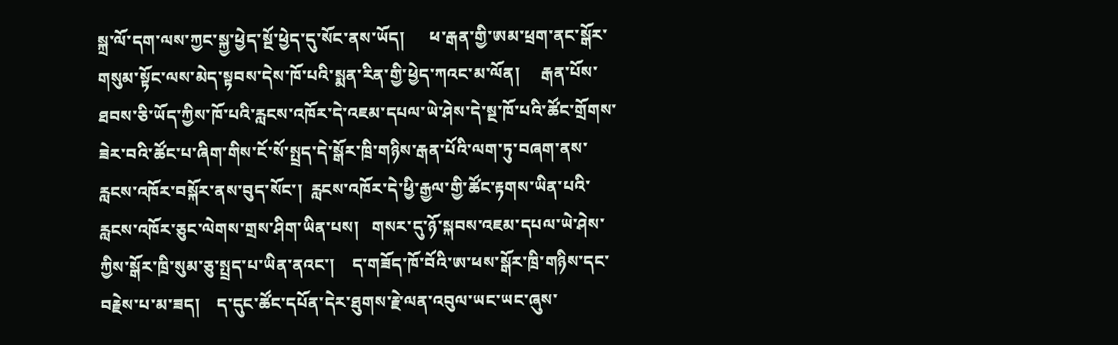སྐྲ་ལོ་དག་ལས་ཀྱང་སྐྱ་ཕྱེད་སྔོ་ཕྱེད་དུ་སོང་ནས་ཡོད།      ཕ་རྒན་གྱི་ཨམ་ཕྲག་ནང་སྒོར་གསུམ་སྟོང་ལས་མེད་སྟབས་དེས་ཁོ་པའི་སྨན་རིན་གྱི་ཕྱེད་ཀའང་མ་ལོན།     རྒན་པོས་ཐབས་ཅི་ཡོད་ཀྱིས་ཁོ་པའི་རླངས་འཁོར་དེ་འཇམ་དཔལ་ཡེ་ཤེས་དེ་སྔ་ཁོ་པའི་ཚོང་གྲོགས་ཟེར་བའི་ཚོང་པ་ཞིག་གིས་ངོ་སོ་སྤྲད་དེ་སྒོར་ཁྲི་གཉིས་རྒན་པོའི་ལག་ཏུ་བཞག་ནས་རླངས་འཁོར་བསྐོར་ནས་བུད་སོང་།  རླངས་འཁོར་དེ་ཕྱི་རྒྱལ་གྱི་ཚོང་རྟགས་ཡིན་པའི་རླངས་འཁོར་ཅུང་ལེགས་གྲས་ཤིག་ཡིན་པས།   གསར་དུ་ཉོ་སྐབས་འཇམ་དཔལ་ཡེ་ཤེས་ཀྱིས་སྒོར་ཁྲི་སུམ་ཅུ་སྤྲད་པ་ཡིན་ནའང་།    ད་གཟོད་ཁོ་བོའི་ཨ་ཕས་སྒོར་ཁྲི་གཉིས་དང་བརྗེས་པ་མ་ཟད།    ད་དུང་ཚོང་དཔོན་དེར་ཐུགས་རྗེ་ལན་འབུལ་ཡང་ཡང་ཞུས་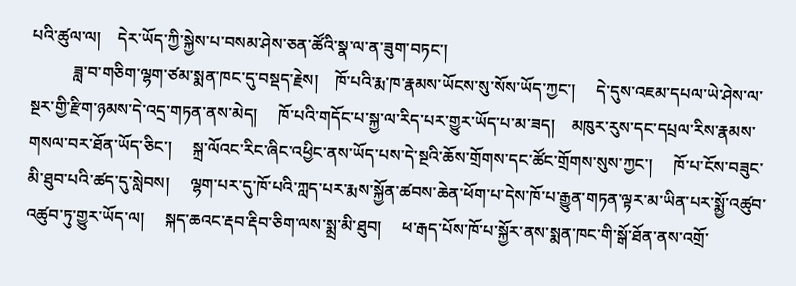པའི་ཚུལ་ལ།    དེར་ཡོད་ཀྱི་སྐྱེས་པ་བསམ་ཤེས་ཅན་ཚོའི་སྣ་ལ་ན་ཟུག་བཏང་།
          ཟླ་བ་གཅིག་ལྷག་ཙམ་སྨན་ཁང་དུ་བསྡད་རྗེས།    ཁོ་པའི་རྨ་ཁ་རྣམས་ཡོངས་སུ་སོས་ཡོད་ཀྱང་།     དེ་དུས་འཇམ་དཔལ་ཡེ་ཤེས་ལ་སྔར་གྱི་རྫིག་ཉམས་དེ་འདྲ་གཏན་ནས་མེད།     ཁོ་པའི་གདོང་པ་སྐྱ་ལ་རིད་པར་གྱུར་ཡོད་པ་མ་ཟད།    མཁུར་རུས་དང་དཔྲལ་རིས་རྣམས་གསལ་བར་ཐོན་ཡོད་ཅིང་།     སྐྲ་ལོའང་རིང་ཞིང་འཕྱིང་ནས་ཡོད་པས་དེ་སྔའི་ཆོས་གྲོགས་དང་ཚོང་གྲོགས་སུས་ཀྱང་།     ཁོ་པ་ངོས་བཟུང་མི་ཐུབ་པའི་ཚད་དུ་སླེབས།     ལྷག་པར་དུ་ཁོ་པའི་ཀླད་པར་རྨས་སྐྱོན་ཚབས་ཆེན་ཕོག་པ་དེས་ཁོ་པ་རྒྱུན་གཏན་ལྟར་མ་ཡིན་པར་སྨྱོ་འཚུབ་འཚུབ་ཏུ་གྱུར་ཡོད་ལ།     སྐད་ཆའང་རྡབ་རྡིབ་ཅིག་ལས་སྨྲ་མི་ཐུབ།     ཕ་རྒད་པོས་ཁོ་པ་སྐྱོར་ནས་སྨན་ཁང་གི་སྒོ་ཐོན་ནས་འགྲོ་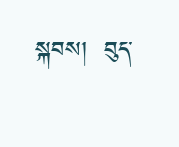སྐབས།  བུད་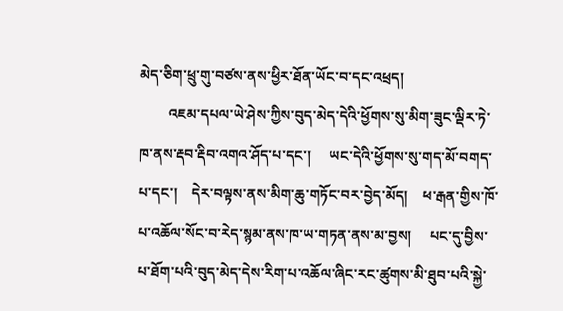མེད་ཅིག་ཕྲུ་གུ་བཙས་ནས་ཕྱིར་ཐོན་ཡོང་བ་དང་འཕྲད།
        འཇམ་དཔལ་ཡེ་ཤེས་ཀྱིས་བུད་མེད་དེའི་ཕྱོགས་སུ་མིག་ཟུང་ལྡིར་ཏེ་ཁ་ནས་རྡབ་རྡིབ་འགའ་ཤོད་པ་དང་།     ཡང་དེའི་ཕྱོགས་སུ་གད་མོ་བགད་པ་དང་།    དེར་བལྟས་ནས་མིག་ཆུ་གཏོང་བར་བྱེད་མོད།    ཕ་རྒན་གྱིས་ཁོ་པ་འཆོལ་སོང་བ་རེད་སྙམ་ནས་ཁ་ཡ་གཏན་ནས་མ་བྱས།     པང་དུ་བྱིས་པ་ཐོག་པའི་བུད་མེད་དེས་རིག་པ་འཆོལ་ཞིང་རང་ཚུགས་མི་ཐུབ་པའི་སྐྱེ་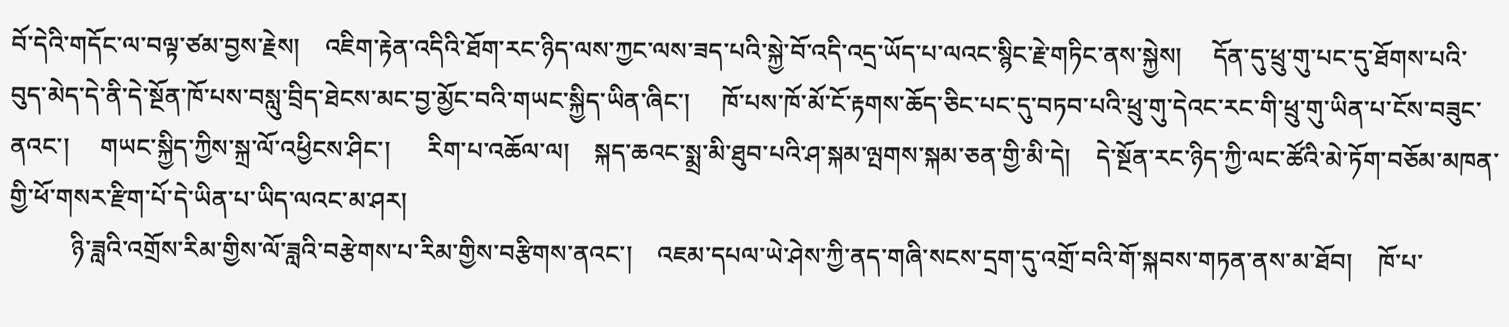བོ་དེའི་གདོང་ལ་བལྟ་ཙམ་བྱས་རྗེས།    འཇིག་རྟེན་འདིའི་ཐོག་རང་ཉིད་ལས་ཀྱང་ལས་ཟད་པའི་སྐྱེ་བོ་འདི་འདྲ་ཡོད་པ་ལའང་སྙིང་རྗེ་གཏིང་ནས་སྐྱེས།     དོན་དུ་ཕྲུ་གུ་པང་དུ་ཐོགས་པའི་བུད་མེད་དེ་ནི་དེ་སྔོན་ཁོ་པས་བསླུ་བྲིད་ཐེངས་མང་བྱ་མྱོང་བའི་གཡང་སྐྱིད་ཡིན་ཞིང་།     ཁོ་པས་ཁོ་མོ་ངོ་རྟགས་ཆོད་ཅིང་པང་དུ་བཏབ་པའི་ཕྲུ་གུ་དེའང་རང་གི་ཕྲུ་གུ་ཡིན་པ་ངོས་བཟུང་ནའང་།     གཡང་སྐྱིད་ཀྱིས་སྐྲ་ལོ་འཕྱིངས་ཤིང་།      རིག་པ་འཆོལ་ལ།    སྐད་ཆའང་སྨྲ་མི་ཐུབ་པའི་ཤ་སྐམ་ལྤགས་སྐམ་ཅན་གྱི་མི་དེ།    དེ་སྔོན་རང་ཉིད་ཀྱི་ལང་ཚོའི་མེ་ཏོག་བཅོམ་མཁན་གྱི་ཕོ་གསར་རྫིག་པོ་དེ་ཡིན་པ་ཡིད་ལའང་མ་ཤར།
          ཉི་ཟླའི་འགྲོས་རིམ་གྱིས་ལོ་ཟླའི་བརྩེགས་པ་རིམ་གྱིས་བརྩིགས་ནའང་།    འཇམ་དཔལ་ཡེ་ཤེས་ཀྱི་ནད་གཞི་སངས་དྲག་དུ་འགྲོ་བའི་གོ་སྐབས་གཏན་ནས་མ་ཐོབ།    ཁོ་པ་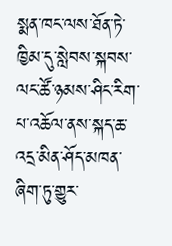སྨན་ཁང་ལས་ཐོན་ཏེ་ཁྱིམ་དུ་སླེབས་སྐབས་ལང་ཚོ་ཉམས་ཤིང་རིག་པ་འཆོལ་ནས་སྐད་ཆ་འདྲ་མིན་ཤོད་མཁན་ཞིག་ཏུ་གྱུར་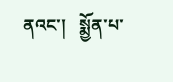ནའང་།   སྨྱོན་པ་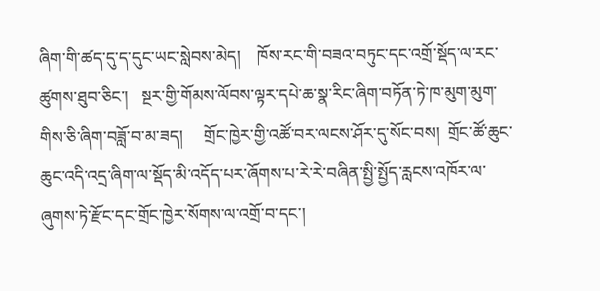ཞིག་གི་ཚད་དུ་ད་དུང་ཡང་སླེབས་མེད།    ཁོས་རང་གི་བཟའ་བཏུང་དང་འགྲོ་སྡོད་ལ་རང་ཚུགས་ཐུབ་ཅིང་།   སྔར་གྱི་གོམས་ལོབས་ལྟར་དཔེ་ཆ་སྣ་རིང་ཞིག་བཏོན་ཏེ་ཁ་མུག་མུག་གིས་ཅི་ཞིག་བཟློ་བ་མ་ཟད།     གྲོང་ཁྱེར་གྱི་འཚོ་བར་ལངས་ཤོར་དུ་སོང་བས།  གྲོང་ཚོ་ཆུང་ཆུང་འདི་འདྲ་ཞིག་ལ་སྡོད་མི་འདོད་པར་ཞོགས་པ་རེ་རེ་བཞིན་སྤྱི་སྤྱོད་རླངས་འཁོར་ལ་ཞུགས་ཏེ་རྫོང་དང་གྲོང་ཁྱེར་སོགས་ལ་འགྲོ་བ་དང་།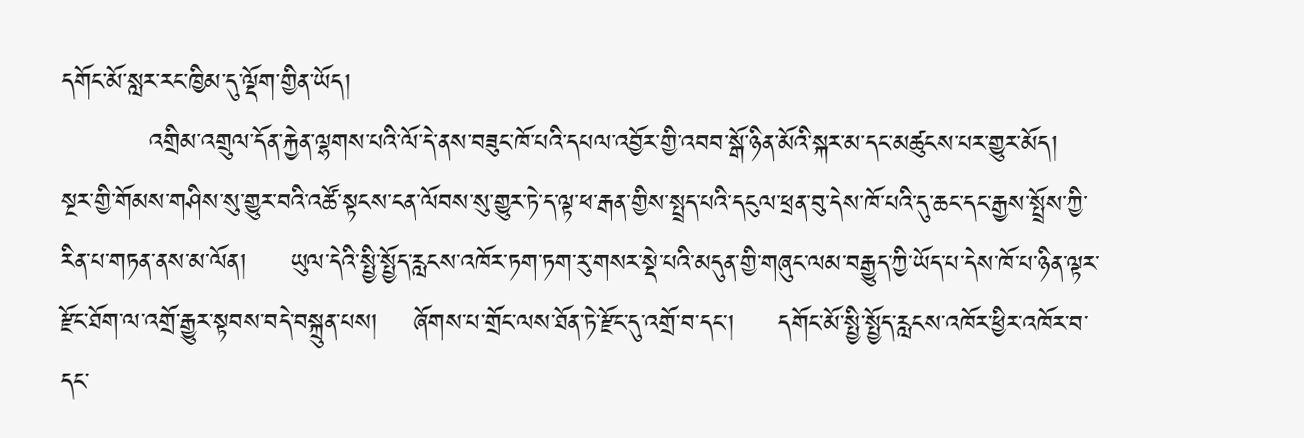དགོང་མོ་སླར་རང་ཁྱིམ་དུ་ལྡོག་གྱིན་ཡོད།
          འགྲིམ་འགྲུལ་དོན་རྐྱེན་ལྷགས་པའི་ལོ་དེ་ནས་བཟུང་ཁོ་པའི་དཔལ་འབྱོར་གྱི་འབབ་སྒོ་ཉིན་མོའི་སྐར་མ་དང་མཚུངས་པར་གྱུར་མོད།     སྔར་གྱི་གོམས་གཤིས་སུ་གྱུར་བའི་འཚོ་སྟངས་ངན་ལོབས་སུ་གྱུར་ཏེ་ད་ལྟ་ཕ་རྒན་གྱིས་སྤྲད་པའི་དངུལ་ཕྲན་བུ་དེས་ཁོ་པའི་དུ་ཆང་དང་རྒྱས་སྤྲོས་ཀྱི་རིན་པ་གཏན་ནས་མ་ལོན།     ཡུལ་དེའི་སྤྱི་སྤྱོད་རླངས་འཁོར་ཏག་ཏག་རུ་གསར་སྡེ་པའི་མདུན་གྱི་གཞུང་ལམ་བརྒྱུད་ཀྱི་ཡོད་པ་དེས་ཁོ་པ་ཉིན་ལྟར་རྫོང་ཐོག་ལ་འགྲོ་རྒྱུར་སྟབས་བདེ་བསྐྲུན་པས།    ཞོགས་པ་གྲོང་ལས་ཐོན་ཏེ་རྫོང་དུ་འགྲོ་བ་དང་།     དགོང་མོ་སྤྱི་སྤྱོད་རླངས་འཁོར་ཕྱིར་འཁོར་བ་དང་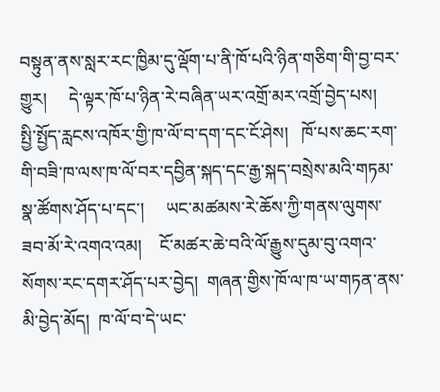བསྟུན་ནས་སླར་རང་ཁྱིམ་དུ་ལྡོག་པ་ནི་ཁོ་པའི་ཉིན་གཅིག་གི་བྱ་བར་གྱུར།     དེ་ལྟར་ཁོ་པ་ཉིན་རེ་བཞིན་ཡར་འགྲོ་མར་འགྲོ་བྱེད་པས།   སྤྱི་སྤྱོད་རླངས་འཁོར་གྱི་ཁ་ལོ་བ་དག་དང་ངོ་ཤེས།   ཁོ་པས་ཆང་རག་གི་བཟི་ཁ་ལས་ཁ་ལོ་བར་དབྱིན་སྐད་དང་རྒྱ་སྐད་བསྲེས་མའི་གཏམ་སྣ་ཚོགས་ཤོད་པ་དང་།     ཡང་མཚམས་རེ་ཆོས་ཀྱི་གནས་ལུགས་ཟབ་མོ་རེ་འགའ་འམ།    ངོ་མཚར་ཆེ་བའི་ལོ་རྒྱུས་དུམ་བུ་འགའ་སོགས་རང་དགར་ཤོད་པར་བྱེད།  གཞན་གྱིས་ཁོ་ལ་ཁ་ཡ་གཏན་ནས་མི་བྱེད་མོད།  ཁ་ལོ་བ་དེ་ཡང་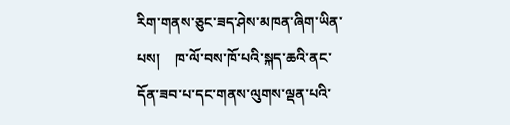རིག་གནས་ཅུང་ཟད་ཤེས་མཁན་ཞིག་ཡིན་པས།    ཁ་ལོ་བས་ཁོ་པའི་སྐད་ཆའི་ནང་དོན་ཟབ་པ་དང་གནས་ལུགས་ལྡན་པའི་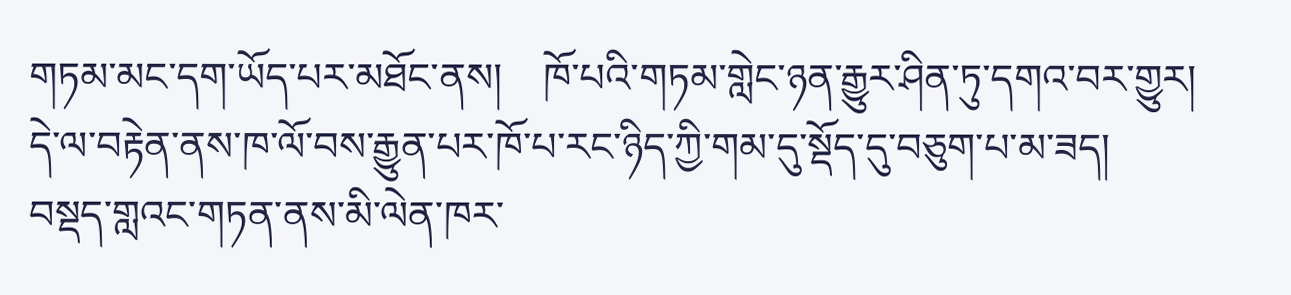གཏམ་མང་དག་ཡོད་པར་མཐོང་ནས།    ཁོ་པའི་གཏམ་གླེང་ཉན་རྒྱུར་ཤིན་ཏུ་དགའ་བར་གྱུར།     དེ་ལ་བརྟེན་ནས་ཁ་ལོ་བས་རྒྱུན་པར་ཁོ་པ་རང་ཉིད་ཀྱི་གམ་དུ་སྡོད་དུ་བཅུག་པ་མ་ཟད།    བསྡད་གླའང་གཏན་ནས་མི་ལེན་ཁར་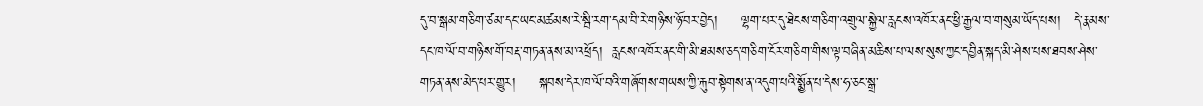དུ་བ་སྒམ་གཅིག་ཙམ་དང་ཡང་མཚམས་རེ་སྦི་རག་དམ་བི་རེ་གཉིས་ཉོ་བར་བྱེད།     ལྷག་པར་དུ་ཐེངས་གཅིག་འགྲུལ་སྐྱེལ་རླངས་འཁོར་ནང་ཕྱི་རྒྱལ་བ་གསུམ་ཡོད་པས།   དེ་རྣམས་དང་ཁ་ལོ་བ་གཉིས་གོ་བརྡ་གཏན་ནས་མ་འཕྲོད།  རླངས་འཁོར་ནང་གི་མི་ཐམས་ཅད་གཅིག་ངོར་གཅིག་གིས་ལྟ་བཞིན་མཆིས་པ་ལས་སུས་ཀྱང་དབྱིན་སྐད་མི་ཤེས་པས་ཐབས་ཤེས་གཏན་ནས་མེད་པར་གྱུར།     སྐབས་དེར་ཁ་ལོ་བའི་གཞོགས་གཡས་ཀྱི་རྐུབ་སྟེགས་ན་འདུག་པའི་སྨྱོན་པ་དེས་ཧ་ཅང་སྒྲ་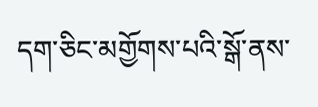དག་ཅིང་མགྱོགས་པའི་སྒོ་ནས་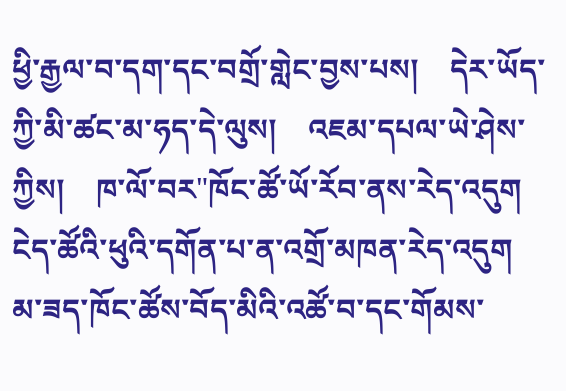ཕྱི་རྒྱལ་བ་དག་དང་བགྲོ་གླེང་བྱས་པས།    དེར་ཡོད་ཀྱི་མི་ཚང་མ་ཧད་དེ་ལུས།    འཇམ་དཔལ་ཡེ་ཤེས་ཀྱིས།    ཁ་ལོ་བར"ཁོང་ཚོ་ཡོ་རོབ་ནས་རེད་འདུག    ངེད་ཚོའི་ཕུའི་དགོན་པ་ན་འགྲོ་མཁན་རེད་འདུག   མ་ཟད་ཁོང་ཚོས་བོད་མིའི་འཚོ་བ་དང་གོམས་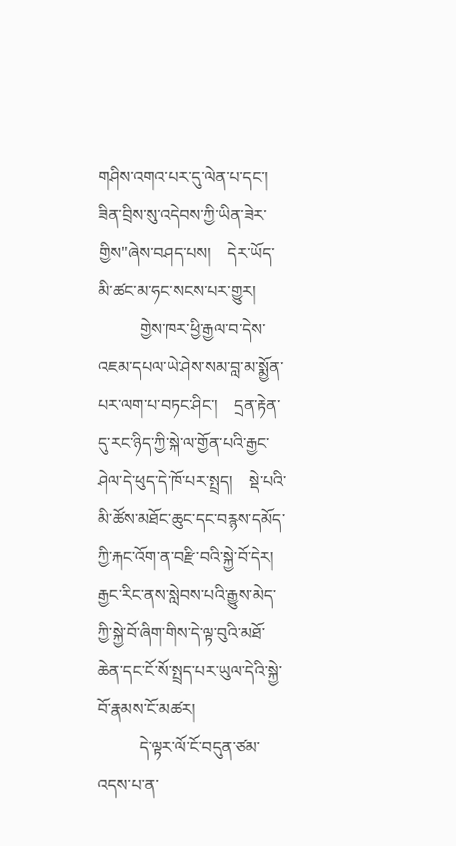གཤིས་འགའ་པར་དུ་ལེན་པ་དང་།     ཟིན་བྲིས་སུ་འདེབས་ཀྱི་ཡིན་ཟེར་གྱིས"ཞེས་བཤད་པས།    དེར་ཡོད་མི་ཚང་མ་ཧང་སངས་པར་གྱུར།
          གྱེས་ཁར་ཕྱི་རྒྱལ་བ་དེས་འཇམ་དཔལ་ཡེ་ཤེས་སམ་བླ་མ་སྨྱོན་པར་ལག་པ་བཏང་ཤིང་།    དྲན་རྟེན་དུ་རང་ཉིད་ཀྱི་སྐེ་ལ་གྱོན་པའི་རྒྱང་ཤེལ་དེ་ཕུད་དེ་ཁོ་པར་སྤྲད།    སྡེ་པའི་མི་ཚོས་མཐོང་ཆུང་དང་བརྙས་དམོད་ཀྱི་རྐང་འོག་ན་བརྫི་བའི་སྐྱེ་བོ་དེར།    རྒྱང་རིང་ནས་སླེབས་པའི་རྒྱུས་མེད་ཀྱི་སྐྱེ་བོ་ཞིག་གིས་དེ་ལྟ་བུའི་མཐོ་ཆེན་དང་ངོ་སོ་སྤྲད་པར་ཡུལ་དེའི་སྐྱེ་བོ་རྣམས་ངོ་མཚར།
          དེ་ལྟར་ལོ་ངོ་བདུན་ཙམ་འདས་པ་ན་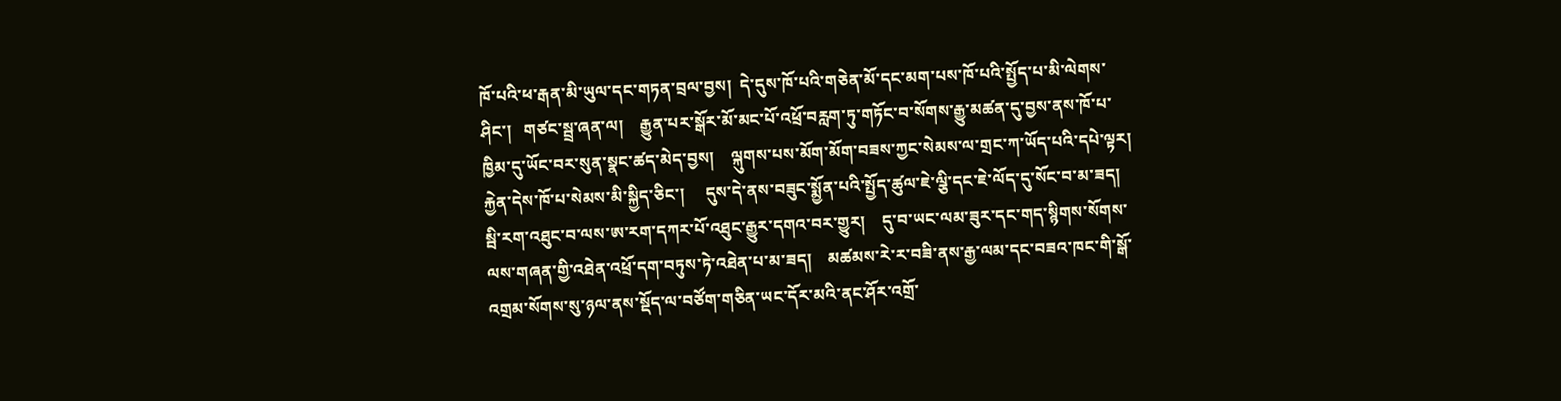ཁོ་པའི་ཕ་རྒན་མི་ཡུལ་དང་གཏན་བྲལ་བྱས།  དེ་དུས་ཁོ་པའི་གཅེན་མོ་དང་མག་པས་ཁོ་པའི་སྤྱོད་པ་མི་ལེགས་ཤིང་།   གཙང་སྦྲ་ཞན་ལ།    རྒྱུན་པར་སྒོར་མོ་མང་པོ་འཕྲོ་བརླག་ཏུ་གཏོང་བ་སོགས་རྒྱུ་མཚན་དུ་བྱས་ནས་ཁོ་པ་ཁྱིམ་དུ་ཡོང་བར་སུན་སྣང་ཚད་མེད་བྱས།    ལྐུགས་པས་མོག་མོག་བཟས་ཀྱང་སེམས་ལ་གྲང་ཀ་ཡོད་པའི་དཔེ་ལྟར།   རྐྱེན་དེས་ཁོ་པ་སེམས་མི་སྐྱིད་ཅིང་།     དུས་དེ་ནས་བཟུང་སྨྱོན་པའི་སྤྱོད་ཚུལ་ཇེ་ལྕི་དང་ཇེ་ལོད་དུ་སོང་བ་མ་ཟད།    སྦི་རག་འཐུང་བ་ལས་ཨ་རག་དཀར་པོ་འཐུང་རྒྱུར་དགའ་བར་གྱུར།    དུ་བ་ཡང་ལམ་ཟུར་དང་གད་སྙིགས་སོགས་ལས་གཞན་གྱི་འཐེན་འཕྲོ་དག་བཏུས་ཏེ་འཐེན་པ་མ་ཟད།    མཚམས་རེ་ར་བཟི་ནས་རྒྱ་ལམ་དང་བཟའ་ཁང་གི་སྒོ་འགྲམ་སོགས་སུ་ཉལ་ནས་སྡོད་ལ་བཙོག་གཅིན་ཡང་དོར་མའི་ནང་ཤོར་འགྲོ་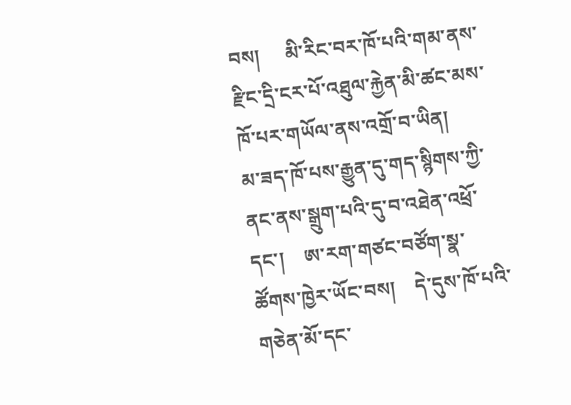བས།     མི་རིང་བར་ཁོ་པའི་གམ་ནས་རྫིང་དྲི་ངར་པོ་འཐུལ་རྐྱེན་མི་ཚང་མས་ཁོ་པར་གཡོལ་ནས་འགྲོ་བ་ཡིན།      མ་ཟད་ཁོ་པས་རྒྱུན་དུ་གད་སྙིགས་ཀྱི་ནང་ནས་སྒྲུག་པའི་དུ་བ་འཐེན་འཕྲོ་དང་།    ཨ་རག་གཙང་བཙོག་སྣ་ཚོགས་ཁྱེར་ཡོང་བས།    དེ་དུས་ཁོ་པའི་གཅེན་མོ་དང་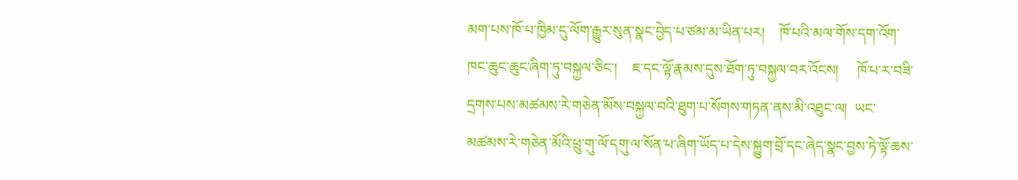མག་པས་ཁོ་པ་ཁྱིམ་དུ་ལོག་རྒྱུར་སུན་སྣང་བྱེད་པ་ཙམ་མ་ཡིན་པར།    ཁོ་པའི་མལ་གོས་དག་འོག་ཁང་ཆུང་ཆུང་ཞིག་ཏུ་བསྐྱལ་ཅིང་།    ཇ་དང་ལྟོ་རྣམས་དུས་ཐོག་ཏུ་བསྐྱལ་བར་འོངས།     ཁོ་པ་ར་བཟི་དྲགས་པས་མཚམས་རེ་གཅེན་མོས་བསྐྱལ་བའི་ཐུག་པ་སོགས་གཏན་ནས་མི་འཐུང་ལ།  ཡང་མཚམས་རེ་གཅེན་མོའི་ཕྲུ་གུ་ལོ་དགུ་ལ་སོན་པ་ཞིག་ཡོད་པ་དེས་སྐྱུག་བྲོ་དང་ཞེད་སྣང་བྱས་ཏེ་ལྟོ་ཆས་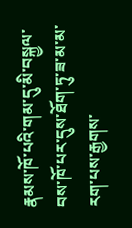རྣམས་ཁོ་པའི་གམ་དུ་མི་བསྐྱལ་བས་ཁོ་པར་དུས་ཐོག་ཏུ་ཟ་མ་མ་རག་པས་རྒྱགས་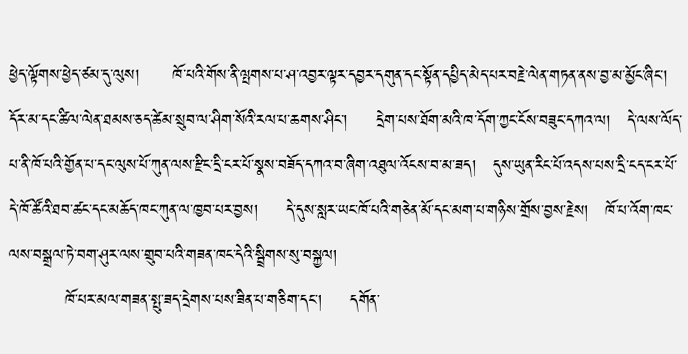ཕྱེད་ལྟོགས་ཕྱེད་ཙམ་དུ་ལུས།      ཁོ་པའི་གོས་ནི་ལྤགས་པ་ཤ་འབྱར་ལྟར་དབྱར་དགུན་དང་སྟོན་དཔྱིད་མེད་པར་བརྗེ་ལེན་གཏན་ནས་བྱ་མ་མྱོང་ཞིང་།     དོར་མ་དང་ཚིལ་ལེན་ཐམས་ཅད་ཚེམ་སྲུབ་ལ་ཤིག་སོའི་རལ་པ་ཆགས་ཤིང་།     དྲེག་པས་ཐོག་མའི་ཁ་དོག་ཀྱང་ངོས་བཟུང་དཀའ་ལ།   དེ་ལས་ལོད་པ་ནི་ཁོ་པའི་གྱོན་པ་དང་ལུས་པོ་ཀུན་ལས་རྫིང་དྲི་ངར་པོ་སྣས་བཟོད་དཀའ་བ་ཞིག་འཐུལ་འོངས་བ་མ་ཟད།   དུས་ཡུན་རིང་པོ་འདས་པས་དྲི་ངད་ངར་པོ་དེ་ཁོ་ཚོའི་ཐབ་ཚང་དང་མཆོད་ཁང་ཀུན་ལ་ཁྱབ་པར་བྱས།     དེ་དུས་སླར་ཡང་ཁོ་པའི་གཅེན་མོ་དང་མག་པ་གཉིས་གྲོས་བྱས་རྗེས།   ཁོ་པ་འོག་ཁང་ལས་བསྒྲལ་ཏེ་བག་ཤུར་ལས་གྲུབ་པའི་གཟན་ཁང་དེའི་སྦྲིགས་སུ་བསྐྱལ།
          ཁོ་པར་མལ་གཟན་སྤུ་ཟད་དྲེགས་པས་ཟིན་པ་གཅིག་དང་།     དགོན་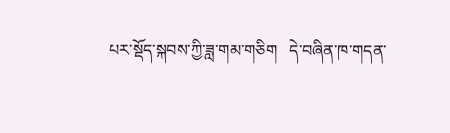པར་སྡོད་སྐབས་ཀྱི་ཟླ་གམ་གཅིག   དེ་བཞིན་ཁ་གདན་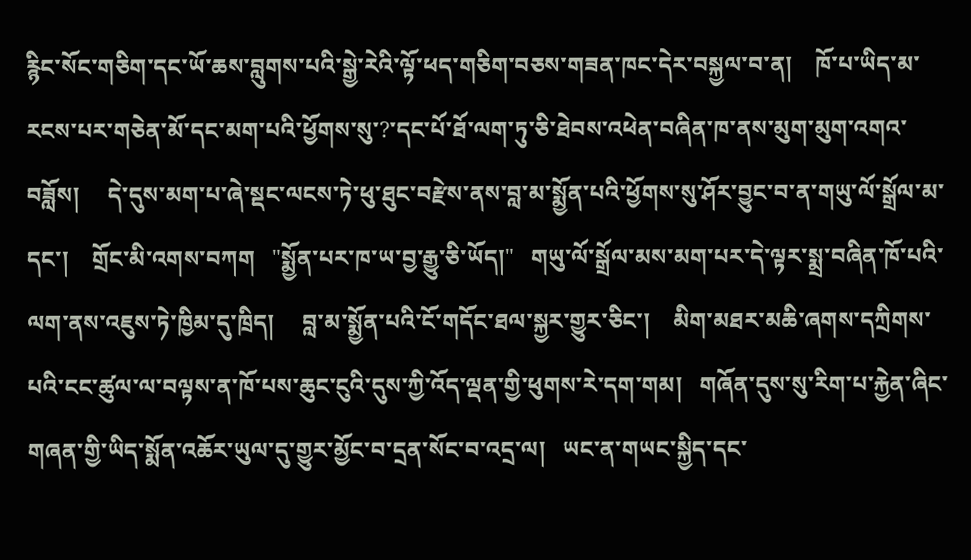རྙིང་སོང་གཅིག་དང་ཡོ་ཆས་བླུགས་པའི་སྒྱེ་རེའི་ལྟོ་ཕད་གཅིག་བཅས་གཟན་ཁང་དེར་བསྐྱལ་བ་ན།    ཁོ་པ་ཡིད་མ་རངས་པར་གཅེན་མོ་དང་མག་པའི་ཕྱོགས་སུ་?་དང་པོ་ཐོ་ལག་ཏུ་ཅི་ཐེབས་འཕེན་བཞིན་ཁ་ནས་མུག་མུག་འགའ་བཟློས།     དེ་དུས་མག་པ་ཞེ་སྡང་ལངས་ཏེ་ཕུ་ཐུང་བརྫེས་ནས་བླ་མ་སྨྱོན་པའི་ཕྱོགས་སུ་ཤོར་བྱུང་བ་ན་གཡུ་ལོ་སྒྲོལ་མ་དང་།    གྲོང་མི་འགས་བཀག   "སྨྱོན་པར་ཁ་ཡ་བྱ་རྒྱུ་ཅི་ཡོད།"   གཡུ་ལོ་སྒྲོལ་མས་མག་པར་དེ་ལྟར་སྨྲ་བཞིན་ཁོ་པའི་ལག་ནས་འཇུས་ཏེ་ཁྱིམ་དུ་ཁྲིད།     བླ་མ་སྨྱོན་པའི་ངོ་གདོང་ཐལ་སྐྱར་གྱུར་ཅིང་།    མིག་མཐར་མཆི་ཞགས་དཀྲིགས་པའི་ངང་ཚུལ་ལ་བལྟས་ན་ཁོ་པས་ཆུང་ངུའི་དུས་ཀྱི་འོད་ལྡན་གྱི་ཕུགས་རེ་དག་གམ།   གཞོན་དུས་སུ་རིག་པ་རྐྱེན་ཞིང་གཞན་གྱི་ཡིད་སྨོན་འཆོར་ཡུལ་དུ་གྱུར་མྱོང་བ་དྲན་སོང་བ་འདྲ་ལ།   ཡང་ན་གཡང་སྐྱིད་དང་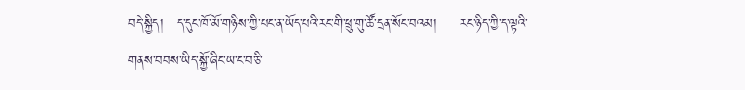བདེ་སྐྱིད།   ད་དུང་ཁོ་མོ་གཉིས་ཀྱི་པང་ན་ཡོད་པའི་རང་གི་ཕྲུ་གུ་ཚོ་དྲན་སོང་བའམ།     རང་ཉིད་ཀྱི་ད་ལྟའི་གནས་བབས་ཡིད་སྐྱོ་ཞིང་ཡ་ང་བ་ཅི་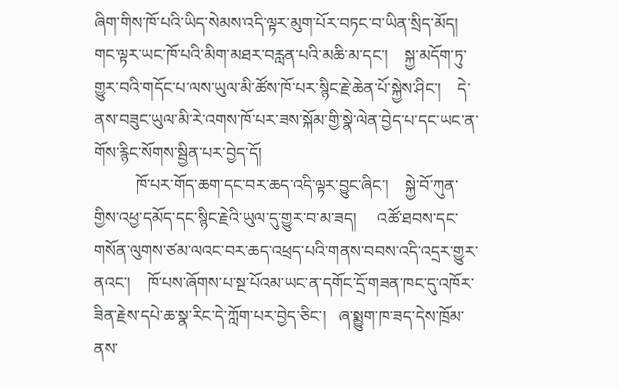ཞིག་གིས་ཁོ་པའི་ཡིད་སེམས་འདི་ལྟར་མུག་པོར་བཏང་བ་ཡིན་སྲིད་མོད།     གང་ལྟར་ཡང་ཁོ་པའི་མིག་མཐར་བརླན་པའི་མཆི་མ་དང་།    སྐྱ་མདོག་ཏུ་གྱུར་བའི་གདོང་པ་ལས་ཡུལ་མི་ཚོས་ཁོ་པར་སྙིང་རྗེ་ཆེན་པོ་སྐྱེས་ཤིང་།    དེ་ནས་བཟུང་ཡུལ་མི་རེ་འགས་ཁོ་པར་ཟས་སྐོམ་གྱི་སྣེ་ལེན་བྱེད་པ་དང་ཡང་ན་གོས་རྙིང་སོགས་སྦྱིན་པར་བྱེད་དོ།
          ཁོ་པར་གོད་ཆག་དང་བར་ཆད་འདི་ལྟར་བྱུང་ཞིང་།    སྐྱེ་བོ་ཀུན་གྱིས་འཕྱ་དམོད་དང་སྙིང་རྗེའི་ཡུལ་དུ་གྱུར་བ་མ་ཟད།     འཚོ་ཐབས་དང་གསོན་ལུགས་ཙམ་ལའང་བར་ཆད་འཕྲད་པའི་གནས་བབས་འདི་འདྲར་གྱུར་ནའང་།    ཁོ་པས་ཞོགས་པ་སྔ་པོའམ་ཡང་ན་དགོང་དྲོ་གཟན་ཁང་དུ་འཁོར་ཟིན་རྗེས་དཔེ་ཆ་སྣ་རིང་དེ་ཀློག་པར་བྱེད་ཅིང་།   ཞ་སྨྱུག་ཁ་ཟད་དེས་ཁྲོམ་ནས་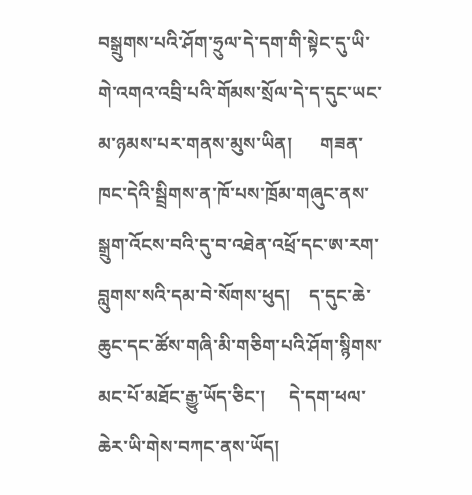བསྒྲུགས་པའི་ཤོག་ཧྲུལ་དེ་དག་གི་སྟེང་དུ་ཡི་གེ་འགའ་འབྲི་པའི་གོམས་སྲོལ་དེ་ད་དུང་ཡང་མ་ཉམས་པར་གནས་མུས་ཡིན།      གཟན་ཁང་དེའི་སྦྲིགས་ན་ཁོ་པས་ཁྲོམ་གཞུང་ནས་སྒྲུག་འོངས་བའི་དུ་བ་འཐེན་འཕྲོ་དང་ཨ་རག་བླུགས་སའི་དམ་བེ་སོགས་ཕུད།    ད་དུང་ཆེ་ཆུང་དང་ཚོས་གཞི་མི་གཅིག་པའི་ཤོག་སྙིགས་མང་པོ་མཐོང་རྒྱུ་ཡོད་ཅིང་།     དེ་དག་ཕལ་ཆེར་ཡི་གེས་བཀང་ནས་ཡོད།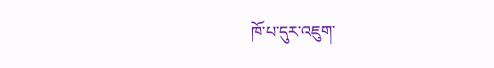ཁོ་པ་དུར་འཇུག་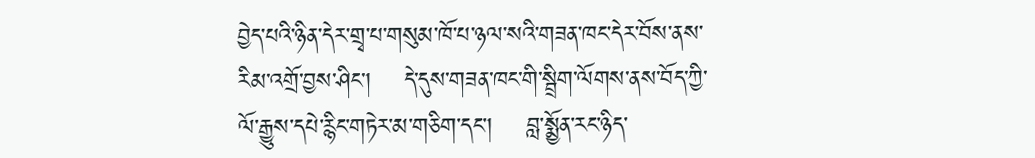བྱེད་པའི་ཉིན་དེར་གྲྭ་པ་གསུམ་ཁོ་པ་ཉལ་སའི་གཟན་ཁང་དེར་བོས་ནས་རིམ་འགྲོ་བྱས་ཤིང་།    དེ་དུས་གཟན་ཁང་གི་སྦྲིག་ལོགས་ནས་བོད་ཀྱི་ལོ་རྒྱུས་དཔེ་རྙིང་གཏེར་མ་གཅིག་དང་།    བླ་སྨྱོན་རང་ཉིད་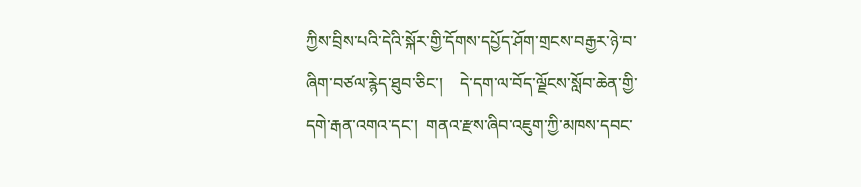ཀྱིས་བྲིས་པའི་དེའི་སྐོར་གྱི་དོགས་དཔྱོད་ཤོག་གྲངས་བརྒྱར་ཉེ་བ་ཞིག་བཙལ་རྙེད་ཐུབ་ཅིང་།    དེ་དག་ལ་བོད་ལྗོངས་སློབ་ཆེན་གྱི་དགེ་རྒན་འགའ་དང་།  གནའ་རྫས་ཞིབ་འཇུག་ཀྱི་མཁས་དབང་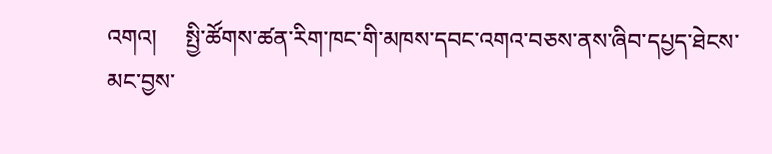འགའ།     སྤྱི་ཚོགས་ཚན་རིག་ཁང་གི་མཁས་དབང་འགའ་བཅས་ནས་ཞིབ་དཔྱད་ཐེངས་མང་བྱས་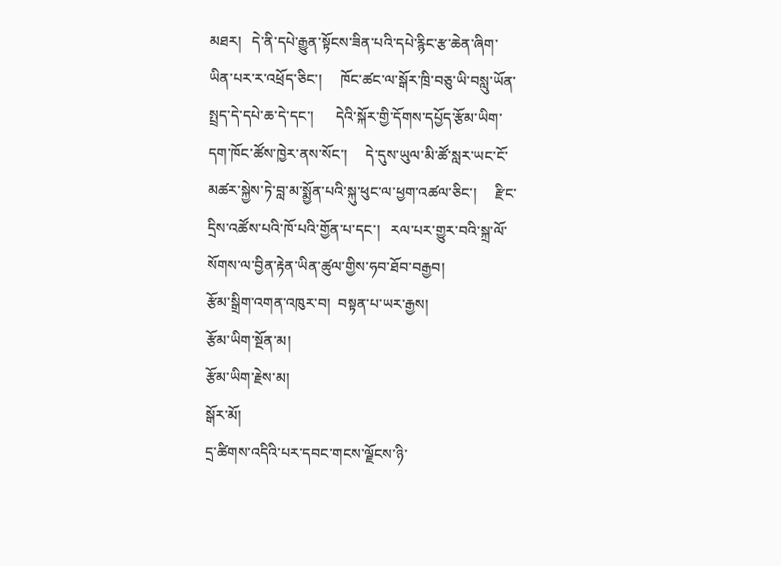མཐར།   དེ་ནི་དཔེ་རྒྱུན་སྟོངས་ཟིན་པའི་དཔེ་རྙིང་རྩ་ཆེན་ཞིག་ཡིན་པར་ར་འཕྲོད་ཅིང་།     ཁོང་ཚང་ལ་སྒོར་ཁྲི་བཅུ་ཡི་བསླུ་ཡོན་སྤྲད་དེ་དཔེ་ཆ་དེ་དང་།      དེའི་སྐོར་གྱི་དོགས་དཔྱོད་རྩོམ་ཡིག་དག་ཁོང་ཚོས་ཁྱེར་ནས་སོང་།     དེ་དུས་ཡུལ་མི་ཚོ་སླར་ཡང་ངོ་མཚར་སྐྱེས་ཏེ་བླ་མ་སྨྱོན་པའི་སྐུ་ཕུང་ལ་ཕྱག་འཚལ་ཅིང་།     རྫིང་དྲིས་འཚོས་པའི་ཁོ་པའི་གྱོན་པ་དང་།   རལ་པར་གྱུར་བའི་སྐྲ་ལོ་སོགས་ལ་བྱིན་རྟེན་ཡིན་ཚུལ་གྱིས་ཧབ་ཐོབ་བརྒྱབ།
རྩོམ་སྒྲིག་འགན་འཁུར་བ།  བསྟན་པ་ཡར་རྒྱས།
རྩོམ་ཡིག་སྔོན་མ།
རྩོམ་ཡིག་རྗེས་མ།
སྒོར་མོ།
དྲ་ཚིགས་འདིའི་པར་དབང་གངས་ལྗོངས་ཉི་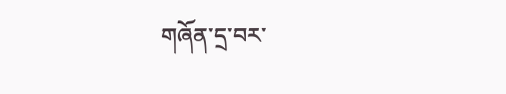གཞོན་དྲ་བར་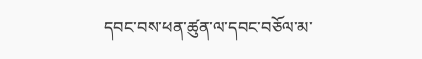དབང་བས་ཕན་ཚུན་ལ་དབང་བཅོལ་མ་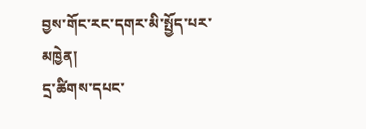བྱས་གོང་རང་དགར་མི་སྤྱོད་པར་མཁྱེན།
དྲ་ཚིགས་དཔང་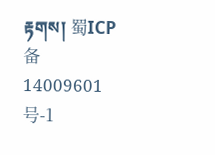རྟགས། 蜀ICP备14009601号-1